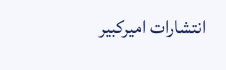انتشارات امیرکبیر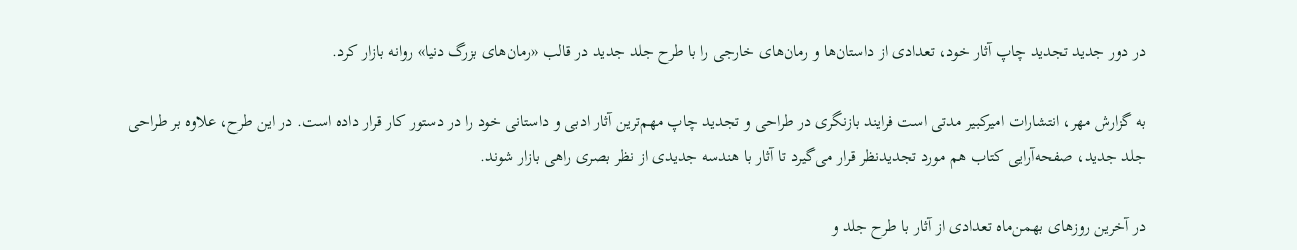در دور جدید تجدید چاپ آثار خود، تعدادی از داستان‌ها و رمان‌های خارجی را با طرح جلد جدید در قالب «رمان‌های بزرگ دنیا» روانه بازار کرد.

به گزارش مهر، انتشارات امیرکبیر مدتی است فرایند بازنگری در طراحی و تجدید چاپ مهم‌ترین آثار ادبی و داستانی خود را در دستور کار قرار داده است. در این طرح، علاوه بر طراحی جلد جدید، صفحه‌آرایی کتاب هم مورد تجدیدنظر قرار می‌گیرد تا آثار با هندسه جدیدی از نظر بصری راهی بازار شوند.

در آخرین روزهای بهمن‌ماه تعدادی از آثار با طرح جلد و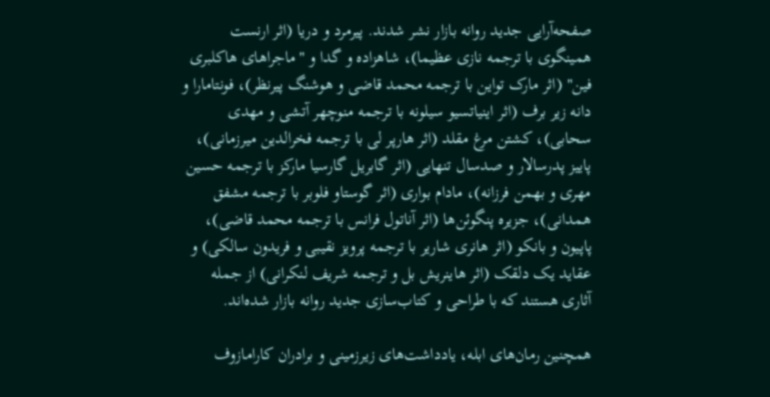صفحه‌آرایی جدید روانه بازار نشر شدند. پیرمرد و دریا (اثر ارنست همینگوی با ترجمه نازی عظیما)، شاهزاده و گدا و "ماجراهای هاکلبری فین" (اثر مارک تواین با ترجمه محمد قاضی و هوشنگ پیرنظر)، فونتامارا و دانه زیر برف (اثر اینیاتسیو سیلونه با ترجمه منوچهر آتشی و مهدی سحابی)، کشتن مرغ مقلد (اثر هارپر لی با ترجمه فخرالدین میرزمانی)، پاییز پدرسالار و صدسال تنهایی (اثر گابریل گارسیا مارکز با ترجمه حسین مهری و بهمن فرزانه)، مادام بواری (اثر گوستاو فلوبر با ترجمه مشفق همدانی)، جزیره پنگوئن‌ها (اثر آناتول فرانس با ترجمه محمد قاضی)، پاپیون و بانکو (اثر هانری شاریر با ترجمه پرویز نقیبی و فریدون سالکی) و عقاید یک دلقک (اثر هاینریش بل و ترجمه شریف لنکرانی) از جمله آثاری هستند که با طراحی و کتاب‌سازی جدید روانه بازار شده‌اند.

همچنین رمان‌های ابله، یادداشت‌های زیرزمینی و برادران کارامازوف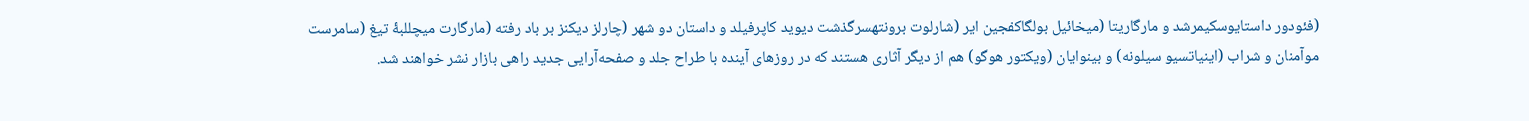(فئودور داستایوسکیمرشد و مارگاریتا (میخائیل بولگاکفجین ایر (شارلوت برونتهسرگذشت دیوید کاپرفیلد و داستان دو شهر (چارلز دیکنز بر باد رفته (مارگارت میچللبۀ تیغ (سامرست موآمنان و شراب (اینیاتسیو سیلونه) و بینوایان (ویکتور هوگو) هم از دیگر آثاری هستند که در روزهای آینده با طراح جلد و صفحه‌آرایی جدید راهی بازار نشر خواهند شد.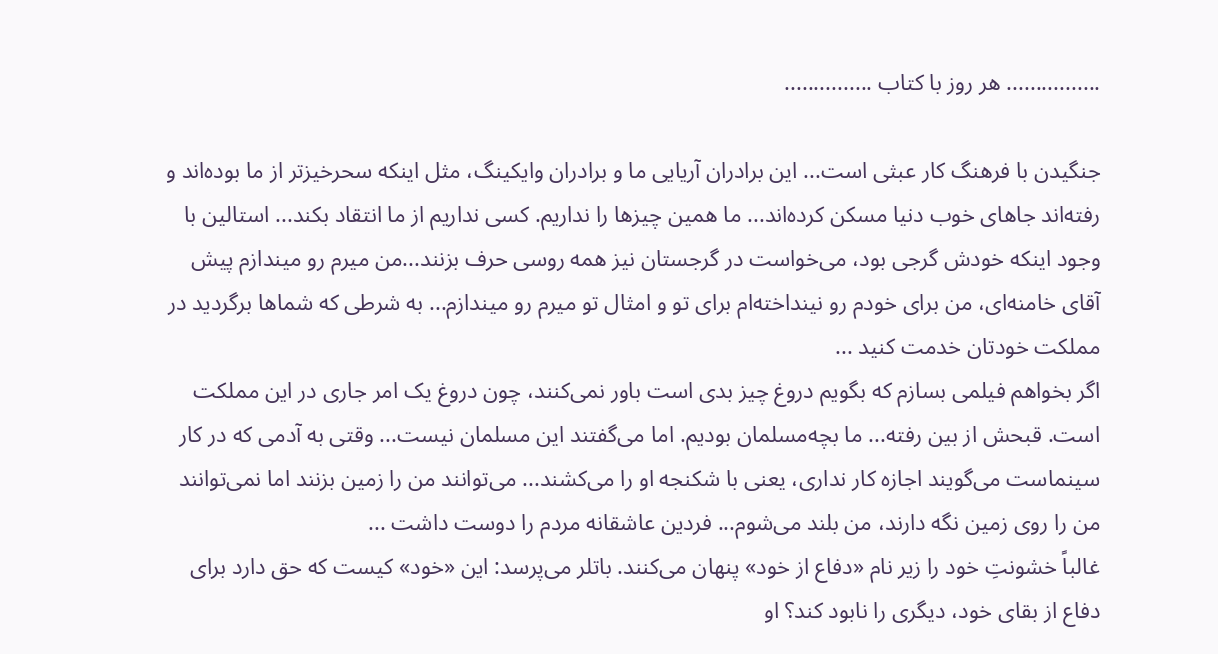................ هر روز با کتاب ...............

جنگیدن با فرهنگ کار عبثی است... این برادران آریایی ما و برادران وایکینگ، مثل اینکه سحرخیزتر از ما بوده‌اند و رفته‌اند جاهای خوب دنیا مسکن کرده‌اند... ما همین چیزها را نداریم. کسی نداریم از ما انتقاد بکند... استالین با وجود اینکه خودش گرجی بود، می‌خواست در گرجستان نیز همه روسی حرف بزنند...من میرم رو میندازم پیش آقای خامنه‌ای، من برای خودم رو نینداخته‌ام برای تو و امثال تو میرم رو میندازم... به شرطی که شماها برگردید در مملکت خودتان خدمت کنید ...
اگر بخواهم فیلمی بسازم که بگویم دروغ چیز بدی است باور نمی‌کنند، چون دروغ یک امر جاری در این مملکت است. قبحش از بین رفته... ما بچه‌مسلمان بودیم. اما می‌گفتند این مسلمان نیست... وقتی به آدمی که در کار سینماست می‌گویند اجازه کار نداری، یعنی با شکنجه او را می‌کشند... می‌توانند من را زمین بزنند اما نمی‌توانند من را روی زمین نگه دارند، من بلند می‌شوم... فردین عاشقانه مردم را دوست داشت ...
غالباً خشونتِ خود را زیر نام «دفاع از خود» پنهان می‌کنند. باتلر می‌پرسد: این «خود» کیست که حق دارد برای دفاع از بقای خود، دیگری را نابود کند؟ او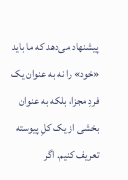پیشنهاد می‌دهد که ما باید «خود» را نه به عنوان یک فردِ مجزا، بلکه به عنوان بخشی از یک کلِ پیوسته تعریف کنیم. اگر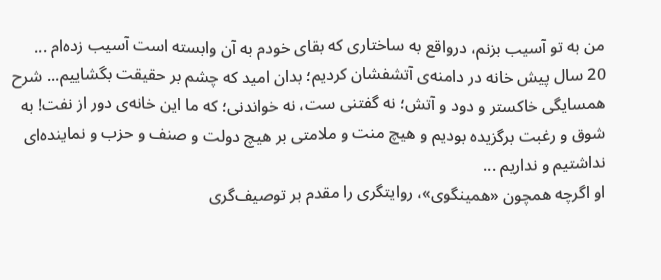من به تو آسیب بزنم، درواقع به ساختاری که بقای خودم به آن وابسته است آسیب زده‌ام ...
20 سال پیش خانه در دامنه‌ی آتشفشان کردیم؛ بدان امید که چشم بر حقیقت بگشاییم... شرح همسایگی خاکستر و دود و آتش؛ نه گفتنی ست، نه خواندنی؛ که ما این خانه‌ی دور از نفت! به شوق و رغبت برگزیده بودیم و هیچ منت و ملامتی بر هیچ دولت و صنف و حزب و نماینده‌ای نداشتیم و نداریم ...
او اگرچه همچون «همینگوی»، روایتگری را مقدم بر توصیف‌گری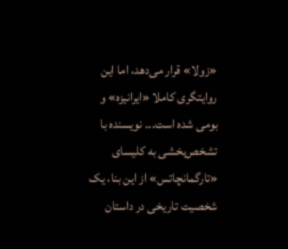«زولا» قرار می‌دهد، اما این روایتگری کاملا «ایرانیزه» و بومی شده است... نویسنده با تشخص‌بخشی به کلیسای «تارگمانچاتس» از این بنا، یک شخصیت تاریخی در داستان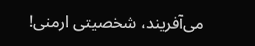می‌آفریند، شخصیتی ارمنی!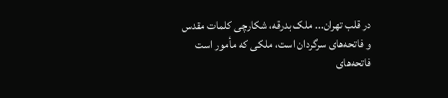در قلب تهران... ملک بدرقه، شکارچی کلمات مقدس و فاتحه‌های سرگردان است، ملکی که مأمور است فاتحه‌های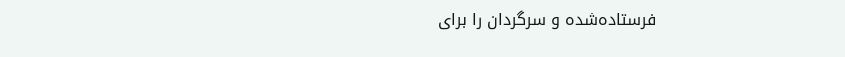فرستاده‌شده و سرگردان را برای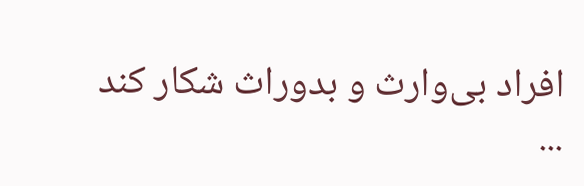افراد بی‌وارث و بد‌وراث شکار کند ...